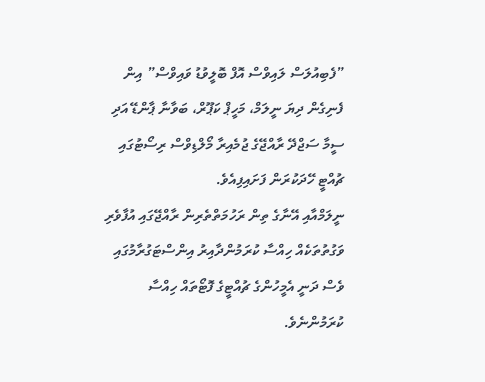”ފެބިއުލަސް ލައިވްސް އޮފް ބޮލީވުޑު ވައިވްސް” އިން ފެނިގެން ދިޔަ ނީލަމް، މަހީޕް ކަޕޫރް، ބަވާނާ ޕާންޑޭ އަދި ސީމާ ސަޖްދޭ ރާއްޖޭގެ ޖުމެއިރާ މޯލްޑިވްސް ރިސޯޓުގައި ޗުއްޓީ ހޭދަކުރަން ފަށައިފިއެވެ.
ނީލަމްއާއި އޭނާގެ ތިން ރަހުމަތްތެރިން ރާއްޖޭގައި އުފާވެރި ވަގުތުތަކެއް ހިއްސާ ކުރަމުންދާއިރު އިންސްޓަގުރާމުގައި ވެސް ދަނީ އެމީހުންގެ ޗުއްޓީގެ ފޮޓޯތައް ހިއްސާ ކުރަމުންނެވެ.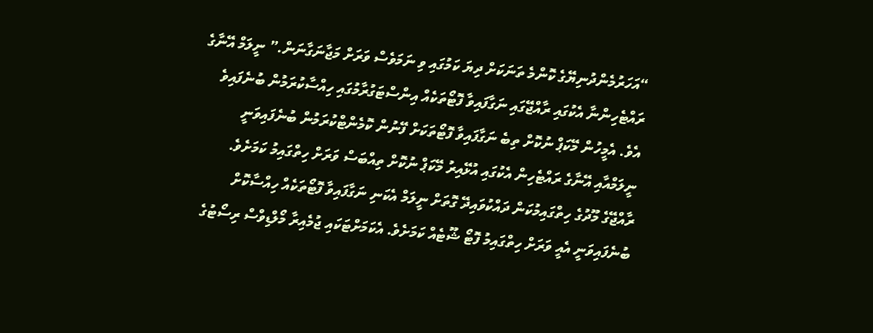“އަހަރުމެންދުނިޔޭގެ ކޮންމެ ތަނަކަށް ދިޔަ ކަމުގައި ވި ނަމަވެސް ވަރަށް މަޖާނަގާނަން.” ނީލަމް އޭނާގެ ރައްޓެހިންނާ އެކުގައި ރާއްޖޭގައި ނަގާފައިވާ ފޮޓޯތަކެއް އިންސްޓަގުރާމުގައި ހިއްސާކުރަމުން ބުނެފައިވެ އެވެ. އެމީހުން މޭކަޕް ނުކޮށް ތިބެ ނަގާފައިވާ ފޮޓޯތަކަށް ފޭނުން ކޮމެންޓްކުރަމުން ބުނެފައިވަނީ ނީލަމްއާއި އޭނާގެ ރައްޓެހިން އެކުގައި އުޅޭއިރު މޭކަޕް ނުކޮށް ތިއްބަސް ވަރަށް ހިތްގައިމު ކަމަށެވެ.
ރާއްޖޭގެ މޫދުގެ ހިތްގައިމުކަން ދައްކުވައިދޭ ގޮތަށް ނީލަމް އެކަނި ނަގާފައިވާ ފޮޓޯތަކެއް ހިއްސާކޮށް ބުނެފައިވަނީ އެއީ ވަރަށް ހިތްގައިމު ފޮޓޯ ޝޫޓެއް ކަމަށެވެ. އެކަމަށްޓަކައި ޖުމެއިރާ މޯލްޑިވްސް ރިސޯޓުގެ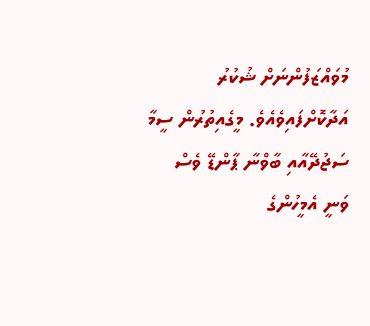މުވައްޒަފުންނަށް ޝުކުރު އަދާކޮށްފައިވެއެވެ. މީގެއިތުރުން ސީމާ ސަޖުދޭއާއި ބާވްނާ ޕާންޑޭ ވެސް ވަނީ އެމީހުންގެ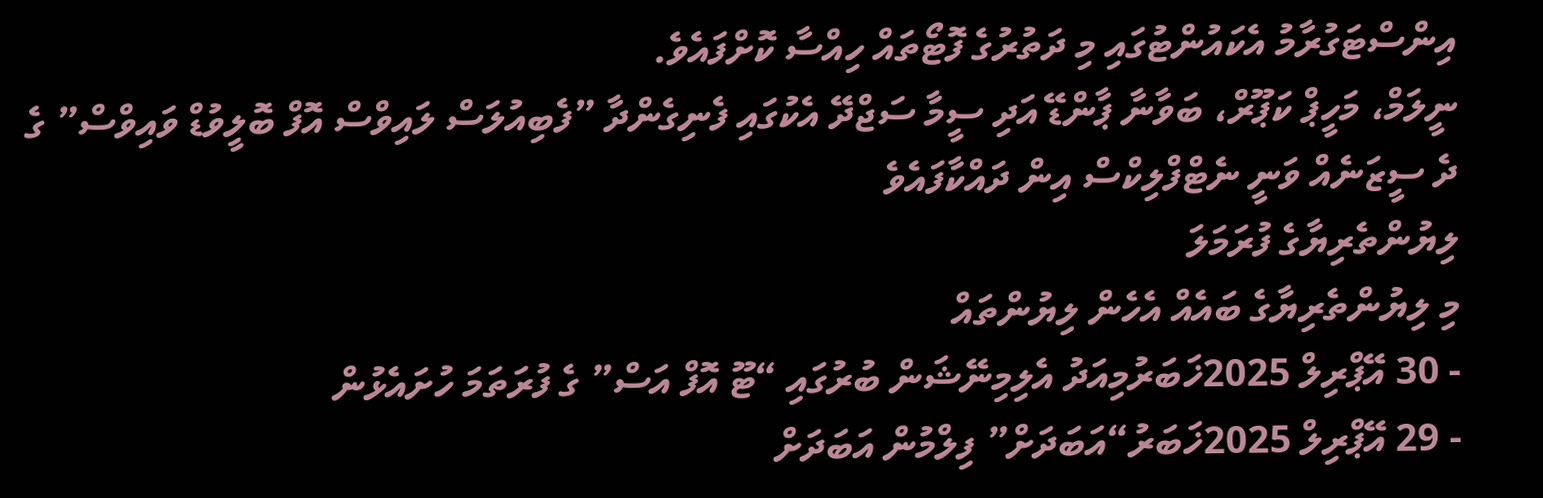އިންސްޓަގުރާމު އެކައުންޓުގައި މި ދަތުރުގެ ފޮޓޯތައް ހިއްސާ ކޮށްފައެވެ.
ނީލަމް، މަހީޕް ކަޕޫރް، ބަވާނާ ޕާންޑޭ އަދި ސީމާ ސަޖްދޭ އެކުގައި ފެނިގެންދާ ”ފެބިއުލަސް ލައިވްސް އޮފް ބޮލީވުޑް ވައިވްސް” ގެ ދެ ސީޒަނެއް ވަނީ ނެޓްފްލިކްސް އިން ދައްކާފައެވެ
ލިޔުންތެރިޔާގެ ފުރަމަލަ
މި ލިޔުންތެރިޔާގެ ބައެއް އެހެން ލިޔުންތައް
- 30 އޭޕްރިލް 2025ޚަބަރުމިއަދު އެލިމިނޭޝަން ބުރުގައި “ޓޫ އޮފް އަސް” ގެ ފުރަތަމަ ހުށައެޅުން
- 29 އޭޕްރިލް 2025ޚަބަރު“އަބަދަށް” ފިލްމުން އަބަދަށް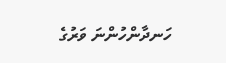ހަނދާންހުންނަ ވަރުގެ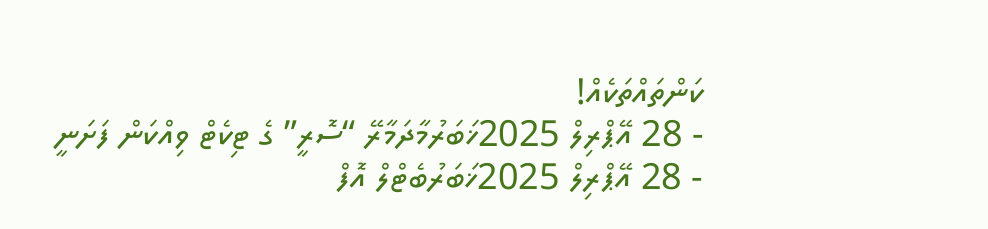ކަންތައްތަކެއް!
- 28 އޭޕްރިލް 2025ޚަބަރުމާދަމާރޭ “ސޮރީ” ގެ ޓިކެޓް ވިއްކަން ފަށަނީ
- 28 އޭޕްރިލް 2025ޚަބަރުބެޓްލް އޮފް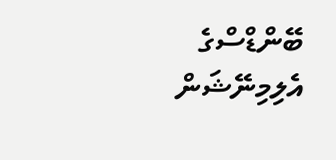ބޭންޑްސްގެ އެލިމިނޭޝަން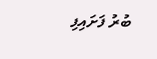ބުރު ފަށައިފި